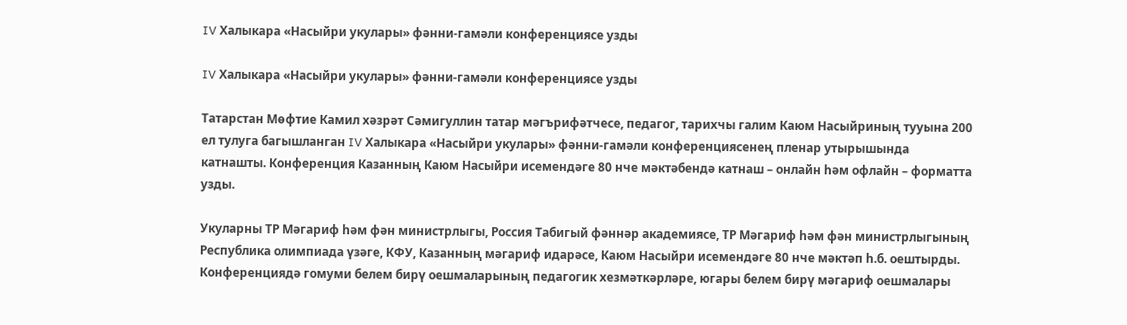IV Халыкара «Насыйри укулары» фәнни-гамәли конференциясе узды

IV Халыкара «Насыйри укулары» фәнни-гамәли конференциясе узды

Татарстан Мөфтие Камил хәзрәт Сәмигуллин татар мәгърифәтчесе, педагог, тарихчы галим Каюм Насыйриның тууына 200 ел тулуга багышланган IV Халыкара «Насыйри укулары» фәнни-гамәли конференциясенең пленар утырышында катнашты. Конференция Казанның Каюм Насыйри исемендәге 80 нче мәктәбендә катнаш – онлайн һәм офлайн – форматта узды.

Укуларны ТР Мәгариф һәм фән министрлыгы, Россия Табигый фәннәр академиясе, ТР Мәгариф һәм фән министрлыгының Республика олимпиада үзәге, КФУ, Казанның мәгариф идарәсе, Каюм Насыйри исемендәге 80 нче мәктәп һ.б. оештырды. Конференциядә гомуми белем бирү оешмаларының педагогик хезмәткәрләре, югары белем бирү мәгариф оешмалары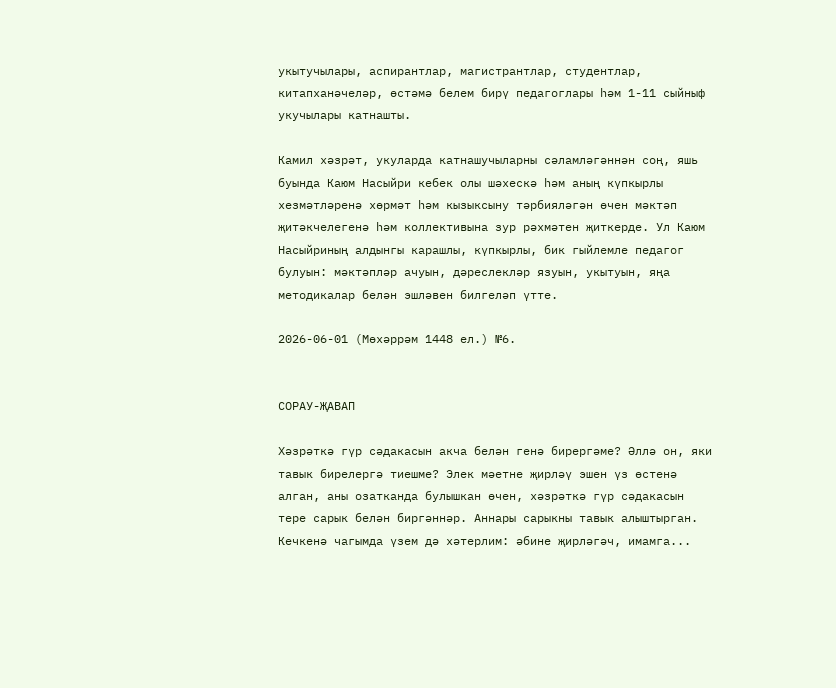укытучылары, аспирантлар, магистрантлар, студентлар, китапханәчеләр, өстәмә белем бирү педагоглары һәм 1-11 сыйныф укучылары катнашты.

Камил хәзрәт, укуларда катнашучыларны сәламләгәннән соң, яшь буында Каюм Насыйри кебек олы шәхескә һәм аның күпкырлы хезмәтләренә хөрмәт һәм кызыксыну тәрбияләгән өчен мәктәп җитәкчелегенә һәм коллективына зур рәхмәтен җиткерде. Ул Каюм Насыйриның алдынгы карашлы, күпкырлы, бик гыйлемле педагог булуын: мәктәпләр ачуын, дәреслекләр язуын, укытуын, яңа методикалар белән эшләвен билгеләп үтте.

2026-06-01 (Мөхәррәм 1448 ел.) №6.


СОРАУ-ҖАВАП

Хәзрәткә гүр сәдакасын акча белән генә бирергәме? Әллә он, яки тавык бирелергә тиешме? Элек мәетне җирләү эшен үз өстенә алган, аны озатканда булышкан өчен, хәзрәткә гүр сәдакасын тере сарык белән биргәннәр. Аннары сарыкны тавык алыштырган. Кечкенә чагымда үзем дә хәтерлим: әбине җирләгәч, имамга...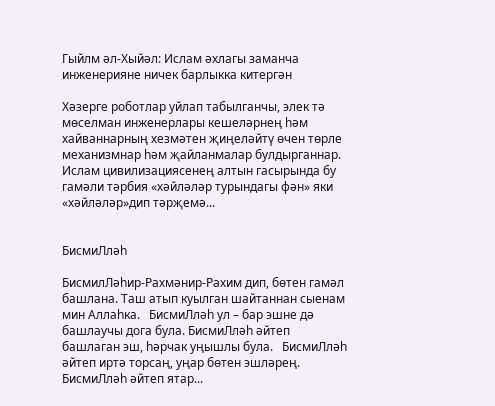Гыйлм әл-Хыйәл: Ислам әхлагы заманча инженерияне ничек барлыкка китергән

Хәзерге роботлар уйлап табылганчы, элек тә мөселман инженерлары кешеләрнең һәм хайваннарның хезмәтен җиңеләйтү өчен төрле механизмнар һәм җайланмалар булдырганнар. Ислам цивилизациясенең алтын гасырында бу гамәли тәрбия «хәйләләр турындагы фән» яки «хәйләләр»дип тәрҗемә...


БисмиЛләһ

БисмилЛәһир-Рахмәнир-Рахим дип, бөтен гамәл башлана. Таш атып куылган шайтаннан сыенам мин Аллаһка.   БисмиЛләһ ул – бар эшне дә башлаучы дога була. БисмиЛләһ әйтеп башлаган эш, һәрчак уңышлы була.   БисмиЛләһ әйтеп иртә торсаң, уңар бөтен эшләрең. БисмиЛләһ әйтеп ятар...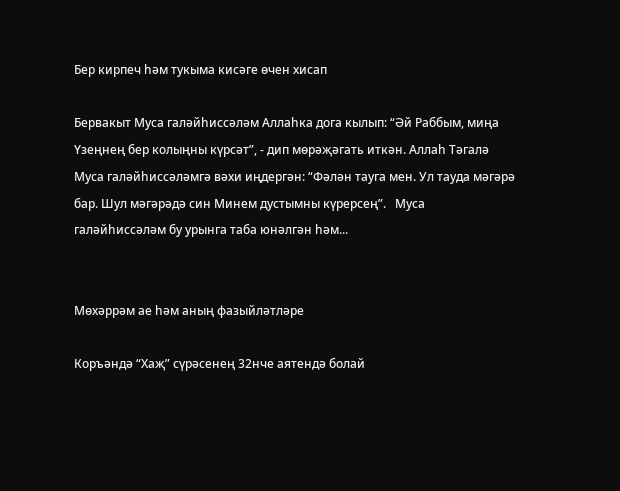Бер кирпеч һәм тукыма кисәге өчен хисап

Бервакыт Муса галәйһиссәләм Аллаһка дога кылып: “Әй Раббым, миңа Үзеңнең бер колыңны күрсәт”, - дип мөрәҗәгать иткән. Аллаһ Тәгалә Муса галәйһиссәләмгә вәхи иңдергән: “Фәлән тауга мен. Ул тауда мәгәрә бар. Шул мәгәрәдә син Минем дустымны күрерсең”.   Муса галәйһиссәләм бу урынга таба юнәлгән һәм...


Мөхәррәм ае һәм аның фазыйләтләре

Коръәндә “Хаҗ” сүрәсенең 32нче аятендә болай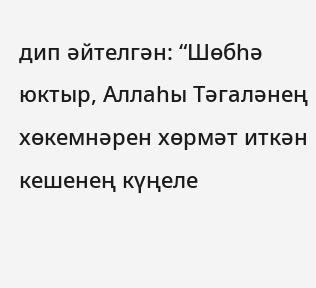дип әйтелгән: “Шөбһә юктыр, Аллаһы Тәгаләнең хөкемнәрен хөрмәт иткән кешенең күңеле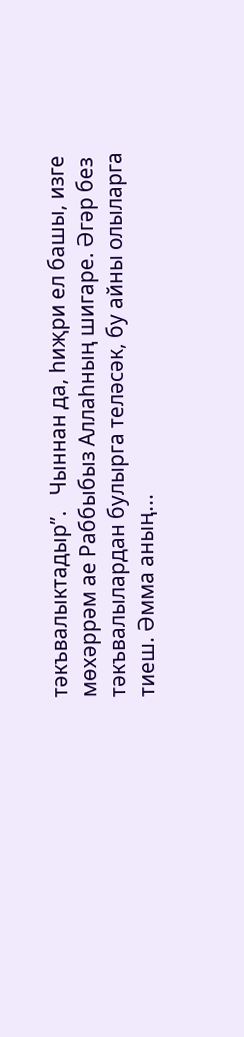тәкъвалыктадыр”.   Чыннан да, һиҗри ел башы, изге мөхәррәм ае Раббыбыз Аллаһның шигаре. Әгәр без тәкъвалылардан булырга теләсәк, бу айны олыларга тиеш. Әмма аның...